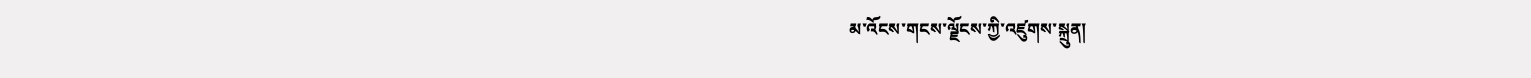མ་འོངས་གངས་ལྗོངས་ཀྱི་འཛུགས་སྐྲུན།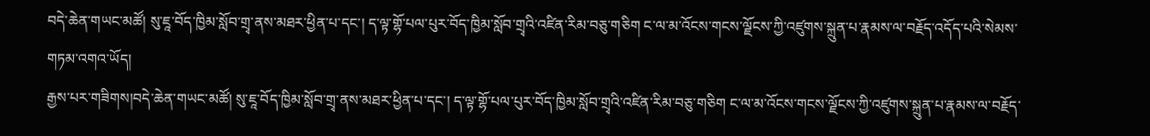བདེ་ཆེན་གཡང་མཚོ། སུ་ཇཱ་བོད་ཁྱིམ་སློབ་གྲྭ་ནས་མཐར་ཕྱིན་པ་དང་། ད་ལྟ་གྷོ་པལ་པུར་བོད་ཁྱིམ་སློབ་གྲྭའི་འཛིན་རིམ་བཅུ་གཅིག ང་ལ་མ་འོངས་གངས་ལྗོངས་ཀྱི་འཛུགས་སྐྲུན་པ་རྣམས་ལ་བརྗོད་འདོད་པའི་སེམས་གཏམ་འགའ་ཡོད།
རྒྱས་པར་གཟིགས།བདེ་ཆེན་གཡང་མཚོ། སུ་ཇཱ་བོད་ཁྱིམ་སློབ་གྲྭ་ནས་མཐར་ཕྱིན་པ་དང་། ད་ལྟ་གྷོ་པལ་པུར་བོད་ཁྱིམ་སློབ་གྲྭའི་འཛིན་རིམ་བཅུ་གཅིག ང་ལ་མ་འོངས་གངས་ལྗོངས་ཀྱི་འཛུགས་སྐྲུན་པ་རྣམས་ལ་བརྗོད་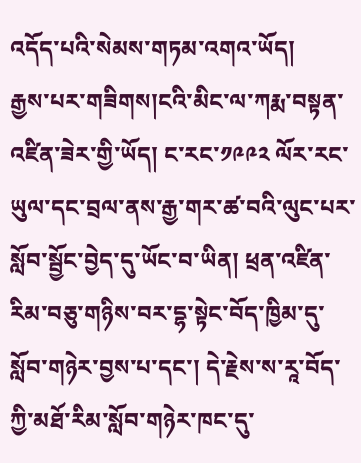འདོད་པའི་སེམས་གཏམ་འགའ་ཡོད།
རྒྱས་པར་གཟིགས།ངའི་མིང་ལ་ཀརྨ་བསྟན་འཛིན་ཟེར་གྱི་ཡོད། ང་རང་༡༩༩༢ ལོར་རང་ཡུལ་དང་བྲལ་ནས་རྒྱ་གར་ཚ་བའི་ལུང་པར་སློབ་སྦྱོང་བྱེད་དུ་ཡོང་བ་ཡིན། ཕྲན་འཛིན་རིམ་བཅུ་གཉིས་བར་དྷ་སྟེང་བོད་ཁྱིམ་དུ་སློབ་གཉེར་བྱས་པ་དང་། དེ་རྗེས་ས་རཱ་བོད་ཀྱི་མཐོ་རིམ་སློབ་གཉེར་ཁང་དུ་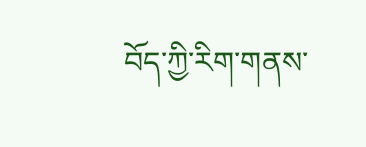བོད་ཀྱི་རིག་གནས་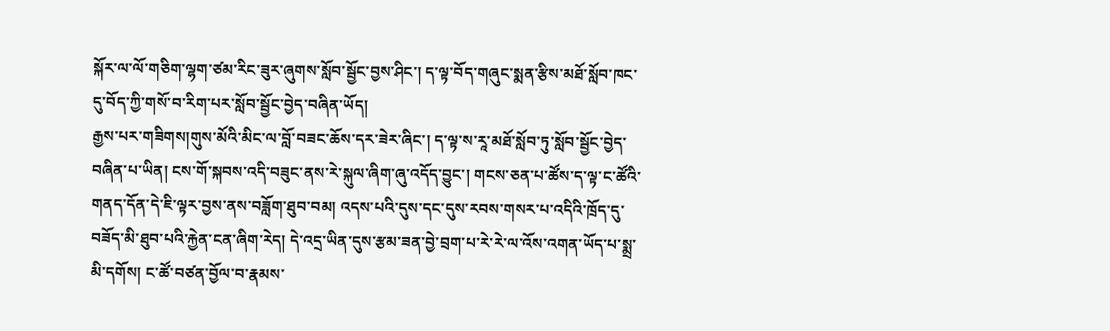སྐོར་ལ་ལོ་གཅིག་ལྷག་ཙམ་རིང་ཟུར་ཞུགས་སློབ་སྦྱོང་བྱས་ཤིང་། ད་ལྟ་བོད་གཞུང་སྨན་རྩིས་མཐོ་སློབ་ཁང་དུ་བོད་ཀྱི་གསོ་བ་རིག་པར་སློབ་སྦྱོང་བྱེད་བཞིན་ཡོད།
རྒྱས་པར་གཟིགས།གུས་མོའི་མིང་ལ་བློ་བཟང་ཆོས་དར་ཟེར་ཞིང་། ད་ལྟ་ས་རཱ་མཐོ་སློབ་ཏུ་སློབ་སྦྱོང་བྱེད་བཞིན་པ་ཡིན། ངས་གོ་སྐབས་འདི་བཟུང་ནས་རེ་སྐུལ་ཞིག་ཞུ་འདོད་བྱུང་། གངས་ཅན་པ་ཚོས་ད་ལྟ་ང་ཚོའི་གནད་དོན་དེ་ཇི་ལྟར་བྱས་ནས་བཟློག་ཐུབ་བམ། འདས་པའི་དུས་དང་དུས་རབས་གསར་པ་འདིའི་ཁྲོད་དུ་བཟོད་མི་ཐུབ་པའི་རྐྱེན་ངན་ཞིག་རེད། དེ་འདྲ་ཡིན་དུས་རྩམ་ཟན་བྱེ་བྲག་པ་རེ་རེ་ལ་འོས་འགན་ཡོད་པ་སྨྲ་མི་དགོས། ང་ཚོ་བཙན་བྱོལ་བ་རྣམས་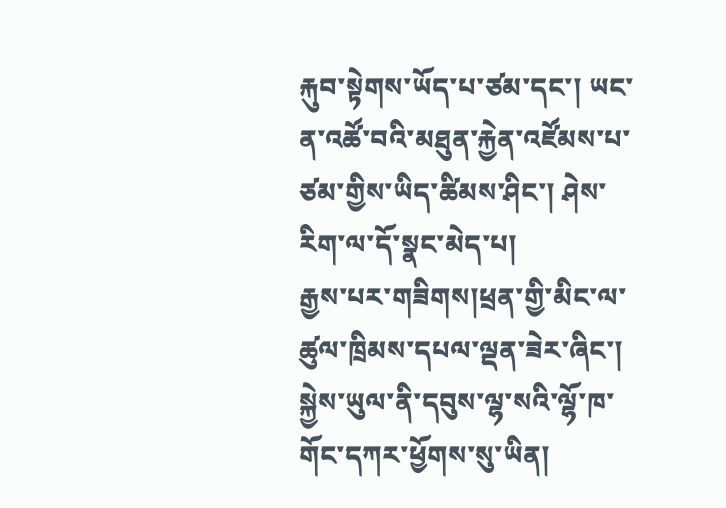རྐུབ་སྟེགས་ཡོད་པ་ཙམ་དང་། ཡང་ན་འཚོ་བའི་མཐུན་རྐྱེན་འཛོམས་པ་ཙམ་གྱིས་ཡིད་ཚིམས་ཤིང་། ཤེས་རིག་ལ་དོ་སྣང་མེད་པ།
རྒྱས་པར་གཟིགས།ཕྲན་གྱི་མིང་ལ་ཚུལ་ཁྲིམས་དཔལ་ལྡན་ཟེར་ཞིང་། སྐྱེས་ཡུལ་ནི་དབུས་ལྷ་སའི་ལྷོ་ཁ་གོང་དཀར་ཕྱོགས་སུ་ཡིན།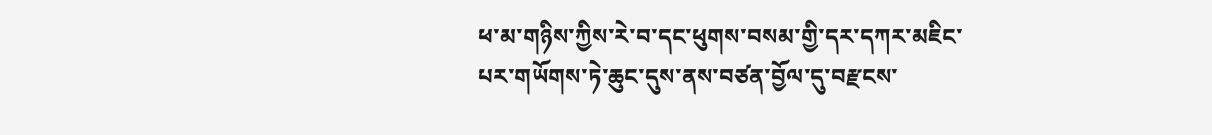ཕ་མ་གཉིས་ཀྱིས་རེ་བ་དང་ཕུགས་བསམ་གྱི་དར་དཀར་མཇིང་པར་གཡོགས་ཏེ་ཆུང་དུས་ནས་བཙན་བྱོལ་དུ་བརྫངས་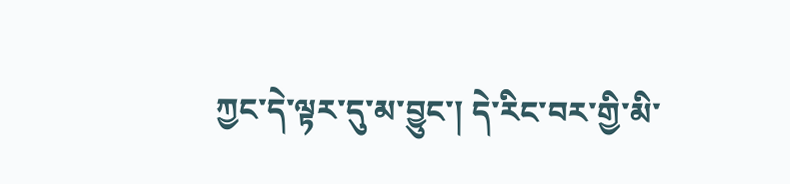ཀྱང་དེ་ལྟར་དུ་མ་བྱུང་། དེ་རིང་བར་གྱི་མི་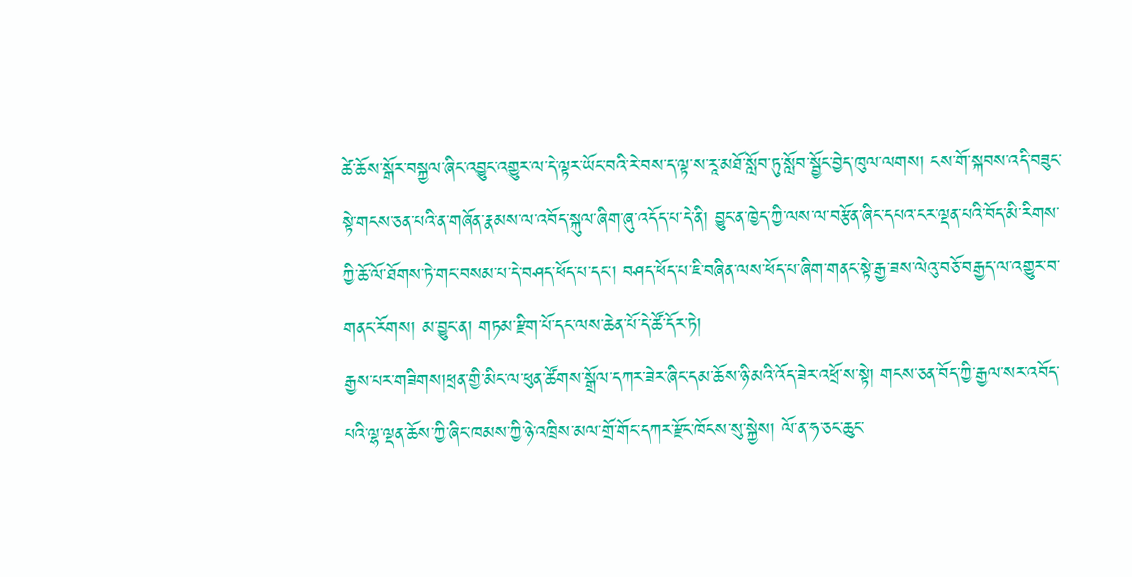ཚེ་ཆོས་སྒོར་བསྐྱལ་ཞིང་འབྱུང་འགྱུར་ལ་དེ་ལྟར་ཡོང་བའི་རེ་བས་ད་ལྟ་ས་རཱ་མཐོ་སློབ་ཏུ་སློབ་སྦྱོང་བྱེད་ཁུལ་ལགས། ངས་གོ་སྐབས་འདི་བཟུང་སྟེ་གངས་ཅན་པའི་ན་གཞོན་རྣམས་ལ་འབོད་སྐུལ་ཞིག་ཞུ་འདོད་པ་དེ་ནི། བྱུང་ན་ཁྱེད་ཀྱི་ལས་ལ་བརྩོན་ཞིང་དཔའ་ངར་ལྡན་པའི་བོད་མི་རིགས་ཀྱི་ཆོ་ལོ་ཐོགས་ཏེ་གང་བསམ་པ་དེ་བཤད་ཕོད་པ་དང་། བཤད་ཕོད་པ་ཇི་བཞིན་ལས་ཕོད་པ་ཞིག་གནང་སྟེ་རྒྱ་ཟས་ལེའུ་བཅོ་བརྒྱད་ལ་འགྱུར་བ་གནང་རོགས། མ་བྱུང་ན། གཏམ་རྫིག་པོ་དང་ལས་ཆེན་པོ་དེ་ཚོ་དོར་ཏེ།
རྒྱས་པར་གཟིགས།ཕྲན་གྱི་མིང་ལ་ཕུན་ཚོགས་སྒྲོལ་དཀར་ཟེར་ཞིང་དམ་ཆོས་ཉི་མའི་འོད་ཟེར་འཕྲོ་ས་སྟེ། གངས་ཅན་བོད་ཀྱི་རྒྱལ་སར་འབོད་པའི་ལྷ་ལྡན་ཆོས་ཀྱི་ཞིང་ཁམས་ཀྱི་ཉེ་འཁྲིས་མལ་གྲོ་གོང་དཀར་རྫོང་ཁོངས་སུ་སྐྱེས། ལོ་ན་ཧ་ཅང་ཆུང་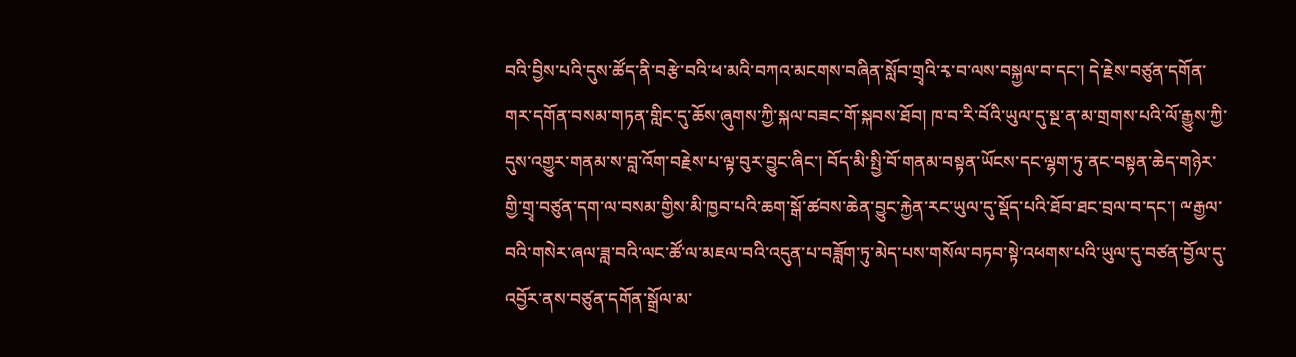བའི་བྱིས་པའི་དུས་ཚོད་ནི་བརྩེ་བའི་ཕ་མའི་བཀའ་མངགས་བཞིན་སློབ་གྲྭའི་རྭ་བ་ལས་བསྐྱལ་བ་དང་། དེ་རྗེས་བཙུན་དགོན་གར་དགོན་བསམ་གཏན་གླིང་དུ་ཆོས་ཞུགས་ཀྱི་སྐལ་བཟང་གོ་སྐབས་ཐོབ། ཁ་བ་རི་བོའི་ཡུལ་དུ་སྔ་ན་མ་གྲགས་པའི་ལོ་རྒྱུས་ཀྱི་དུས་འགྱུར་གནམ་ས་བླ་འོག་བརྗེས་པ་ལྟ་བུར་བྱུང་ཞིང་། བོད་མི་སྤྱི་བོ་གནམ་བསྟན་ཡོངས་དང་ལྷག་ཏུ་ནང་བསྟན་ཆེད་གཉེར་གྱི་གྲྭ་བཙུན་དག་ལ་བསམ་གྱིས་མི་ཁྱབ་པའི་ཆག་སྒོ་ཚབས་ཆེན་བྱུང་རྐྱེན་རང་ཡུལ་དུ་སྡོད་པའི་ཐོབ་ཐང་བྲལ་བ་དང་། ྋརྒྱལ་བའི་གསེར་ཞལ་ཟླ་བའི་ལང་ཚོ་ལ་མཇལ་བའི་འདུན་པ་བཟློག་ཏུ་མེད་པས་གསོལ་བཏབ་སྟེ་འཕགས་པའི་ཡུལ་དུ་བཙན་བྱོལ་དུ་འབྱོར་ནས་བཙུན་དགོན་སྒྲོལ་མ་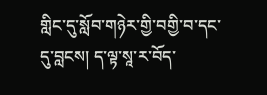གླིང་དུ་སློབ་གཉེར་གྱི་བགྱི་བ་དང་དུ་བླངས། ད་ལྟ་སཱ་ར་བོད་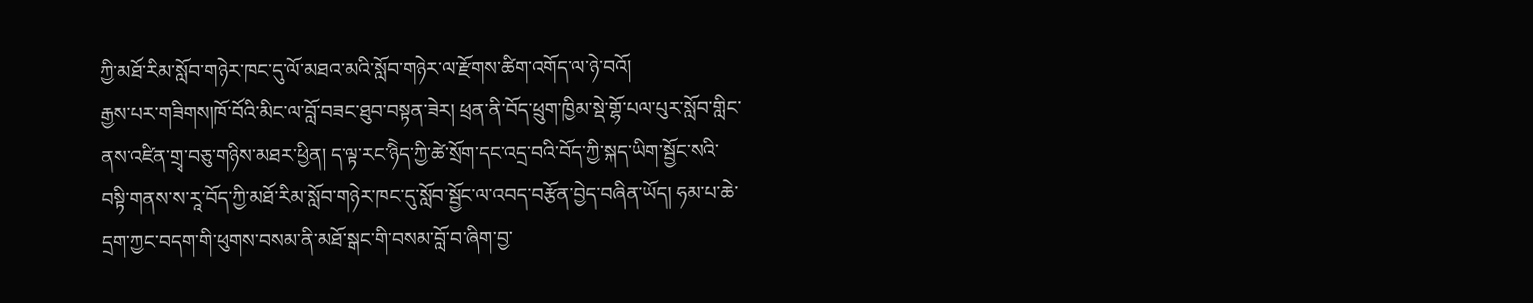ཀྱི་མཐོ་རིམ་སློབ་གཉེར་ཁང་དུ་ལོ་མཐའ་མའི་སློབ་གཉེར་ལ་རྫོགས་ཚིག་འགོད་ལ་ཉེ་བའོ།
རྒྱས་པར་གཟིགས།ཁོ་བོའི་མིང་ལ་བློ་བཟང་ཐུབ་བསྟན་ཟེར། ཕྲན་ནི་བོད་ཕྲུག་ཁྱིམ་སྡེ་གྷོ་པལ་པུར་སློབ་གླིང་ནས་འཛིན་གྲྭ་བཅུ་གཉིས་མཐར་ཕྱིན། ད་ལྟ་རང་ཉིེད་ཀྱི་ཚེ་སྲོག་དང་འདྲ་བའི་བོད་ཀྱི་སྐད་ཡིག་སྦྱོང་སའི་བསྟི་གནས་ས་རཱ་བོད་ཀྱི་མཐོ་རིམ་སློབ་གཉེར་ཁང་དུ་སློབ་སྦྱོང་ལ་འབད་བརྩོན་བྱེད་བཞིན་ཡོད། ཧམ་པ་ཆེ་དྲག་ཀྱང་བདག་གི་ཕུགས་བསམ་ནི་མཐོ་སྒང་གི་བསམ་བློ་བ་ཞིག་བྱ་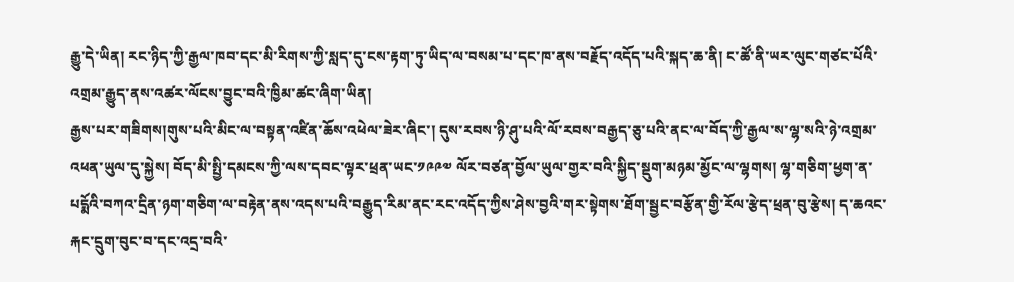རྒྱུ་དེ་ཡིན། རང་ཉིད་ཀྱི་རྒྱལ་ཁབ་དང་མི་རིགས་ཀྱི་སླད་དུ་ངས་རྟག་ཏུ་ཡིད་ལ་བསམ་པ་དང་ཁ་ནས་བརྗོད་འདོད་པའི་སྐད་ཆ་ནི། ང་ཚོ་ནི་ཡར་ལུང་གཙང་པོའི་འགྲམ་རྒྱུད་ནས་འཚར་ལོངས་བྱུང་བའི་ཁྱིམ་ཚང་ཞིག་ཡིན།
རྒྱས་པར་གཟིགས།གུས་པའི་མིང་ལ་བསྟན་འཛིན་ཆོས་འཕེལ་ཟེར་ཞིང་། དུས་རབས་ཉི་ཤུ་པའི་ལོ་རབས་བརྒྱད་ཅུ་པའི་ནང་ལ་བོད་ཀྱི་རྒྱལ་ས་ལྷ་སའི་ཉེ་འགྲམ་འཕན་ཡུལ་དུ་སྐྱེས། བོད་མི་སྤྱི་དམངས་ཀྱི་ལས་དབང་ལྟར་ཕྲན་ཡང་༡༩༩༧ ལོར་བཙན་བྱོལ་ཡུལ་གྱར་བའི་སྐྱིད་སྡུག་མཉམ་མྱོང་ལ་ལྷགས། ལྷ་གཅིག་ཕྱག་ན་པདྨོའི་བཀའ་དྲིན་ཉག་གཅིག་ལ་བརྟེན་ནས་འདས་པའི་བརྒྱུད་རིམ་ནང་རང་འདོད་ཀྱིས་ཤེས་བྱའི་གར་སྟེགས་ཐོག་སྦྱང་བརྩོན་གྱི་རོལ་རྩེད་ཕྲན་བུ་རྩེས། ད་ཆའང་རྐང་དྲུག་བུང་བ་དང་འདྲ་བའི་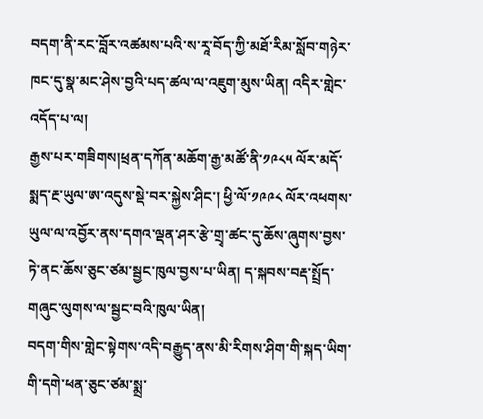བདག་ནི་རང་བློར་འཚམས་པའི་ས་རཱ་བོད་ཀྱི་མཐོ་རིམ་སློབ་གཉེར་ཁང་དུ་སྣ་མང་ཤེས་བྱའི་པད་ཚལ་ལ་འཇུག་མུས་ཡིན། འདིར་གླེང་འདོད་པ་ལ།
རྒྱས་པར་གཟིགས།ཕྲན་དཀོན་མཆོག་རྒྱ་མཚོ་ནི་༡༩༨༥ ལོར་མདོ་སྨད་རྔ་ཡུལ་ཨ་འདུས་སྡེ་བར་སྐྱེས་ཤིང་། ཕྱི་ལོ་༡༩༩༨ ལོར་འཕགས་ཡུལ་ལ་འབྱོར་ནས་དགའ་ལྡན་ཤར་རྩེ་གྲྭ་ཚང་དུ་ཆོས་ཞུགས་བྱས་ཏེ་ནང་ཆོས་ཅུང་ཙམ་སྦྱང་ཁུལ་བྱས་པ་ཡིན། ད་སྐབས་བརྡ་སྤྲོད་གཞུང་ལུགས་ལ་སྦྱང་བའི་ཁུལ་ཡིན།
བདག་གིས་གླེང་སྟེགས་འདི་བརྒྱུད་ནས་མི་རིགས་ཤིག་གི་སྐད་ཡིག་གི་དགེ་ཕན་ཅུང་ཙམ་སྨྲ་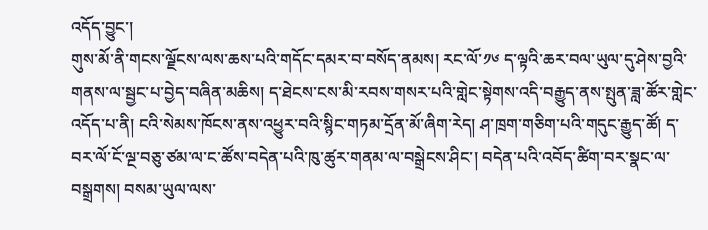འདོད་བྱུང་།
གུས་མོ་ནི་གངས་ལྗོངས་ལས་ཆས་པའི་གདོང་དམར་བ་བསོད་ནམས། རང་ལོ་༡༦ ད་ལྟའི་ཆར་བལ་ཡུལ་དུ་ཤེས་བྱའི་གནས་ལ་སྦྱང་པ་བྱེད་བཞིན་མཆིས། ད་ཐེངས་ངས་མི་རབས་གསར་པའི་གླེང་སྟེགས་འདི་བརྒྱུད་ནས་སྤུན་ཟླ་ཚོར་གླེང་འདོད་པ་ནི། ངའི་སེམས་ཁོངས་ནས་འཕྱུར་བའི་སྙིང་གཏམ་དྲོན་མོ་ཞིག་རེད། ཤ་ཁྲག་གཅིག་པའི་གདུང་རྒྱུད་ཚོ། ད་བར་ལོ་ངོ་ལྔ་བཅུ་ཙམ་ལ་ང་ཚོས་བདེན་པའི་ཁུ་ཚུར་གནམ་ལ་བསྒྲེངས་ཤིང་། བདེན་པའི་འབོད་ཚིག་བར་སྣང་ལ་བསྒྲགས། བསམ་ཡུལ་ལས་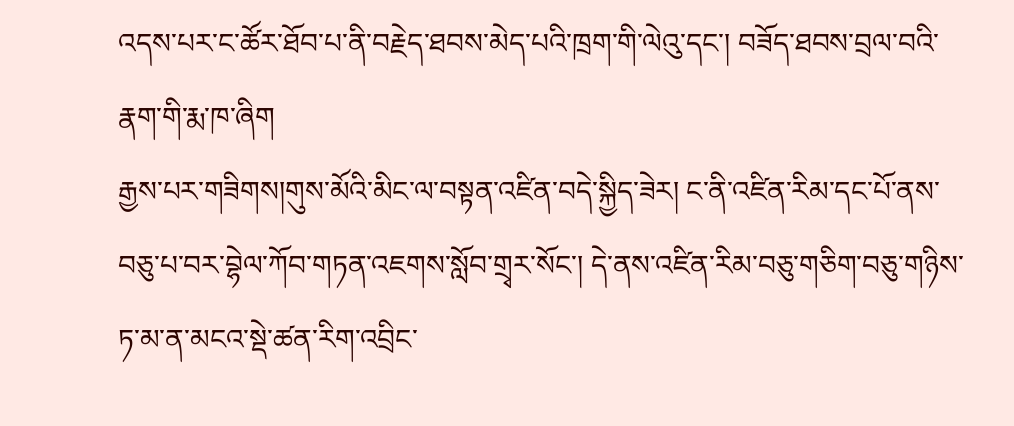འདས་པར་ང་ཚོར་ཐོབ་པ་ནི་བརྗེད་ཐབས་མེད་པའི་ཁྲག་གི་ལེའུ་དང་། བཟོད་ཐབས་བྲལ་བའི་རྣག་གི་རྨ་ཁ་ཞིག
རྒྱས་པར་གཟིགས།གུས་མོའི་མིང་ལ་བསྟན་འཛིན་བདེ་སྐྱིད་ཟེར། ང་ནི་འཛིན་རིམ་དང་པོ་ནས་བཅུ་པ་བར་བྷེལ་ཀོབ་གཏན་འཇགས་སློབ་གྲྭར་སོང་། དེ་ནས་འཛིན་རིམ་བཅུ་གཅིག་བཅུ་གཉིས་ཏ་མ་ན་མངའ་སྡེ་ཚན་རིག་འབྲིང་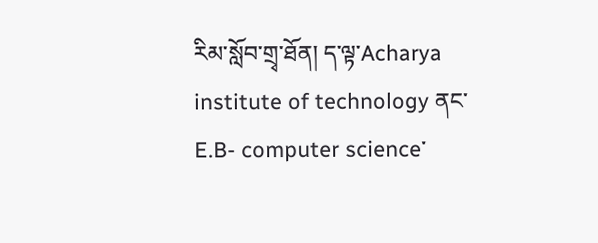རིམ་སློབ་གྲྭ་ཐོན། ད་ལྟ་Acharya institute of technology ནང་E.B- computer science་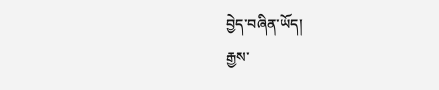བྱེད་བཞིན་ཡོད།
རྒྱས་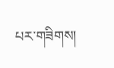པར་གཟིགས།